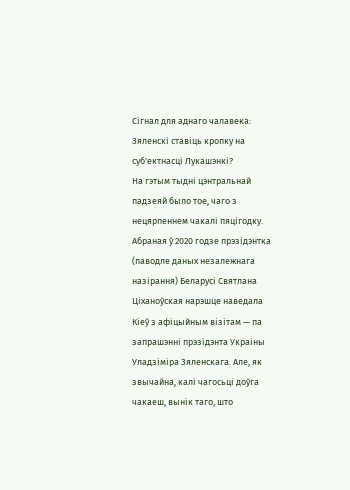Сігнал для аднаго чалавека: Зяленскі ставіць кропку на суб'ектнасці Лукашэнкі?
На гэтым тыдні цэнтральнай падзеяй было тое, чаго з нецярпеннем чакалі пяцігодку. Абраная ў 2020 годзе прэзідэнтка (паводле даных незалежнага назірання) Беларусі Святлана Ціханоўская нарэшце наведала Кіеў з афіцыйным візітам — па запрашэнні прэзідэнта Украіны Уладзіміра Зяленскага. Але, як звычайна, калі чагосьці доўга чакаеш, вынік таго, што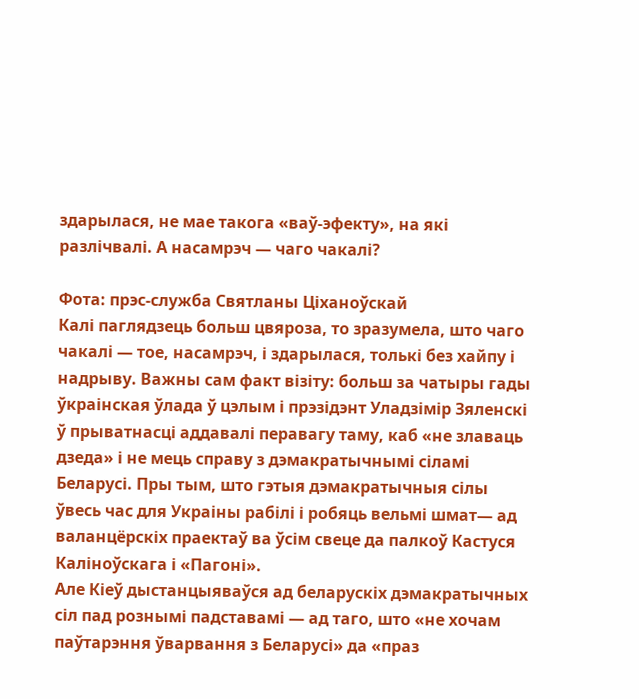здарылася, не мае такога «ваў-эфекту», на які разлічвалі. А насамрэч — чаго чакалі?

Фота: прэс-служба Святланы Ціханоўскай
Калі паглядзець больш цвяроза, то зразумела, што чаго чакалі — тое, насамрэч, і здарылася, толькі без хайпу і надрыву. Важны сам факт візіту: больш за чатыры гады ўкраінская ўлада ў цэлым і прэзідэнт Уладзімір Зяленскі ў прыватнасці аддавалі перавагу таму, каб «не злаваць дзеда» і не мець справу з дэмакратычнымі сіламі Беларусі. Пры тым, што гэтыя дэмакратычныя сілы ўвесь час для Украіны рабілі і робяць вельмі шмат— ад валанцёрскіх праектаў ва ўсім свеце да палкоў Кастуся Каліноўскага і «Пагоні».
Але Кіеў дыстанцыяваўся ад беларускіх дэмакратычных сіл пад рознымі падставамі — ад таго, што «не хочам паўтарэння ўварвання з Беларусі» да «праз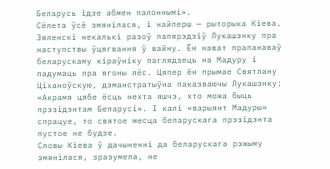Беларусь ідзе абмен палоннымі».
Сёлета ўсё змянілася, і найперш — рыторыка Кіева. Зяленскі некалькі разоў папярэдзіў Лукашэнку пра наступствы ўцягвання ў вайну. Ён нават прапанаваў беларускаму кіраўніку паглядзець на Мадуру і падумаць пра ягоны лёс. Цяпер ён прымае Святлану Ціханоўскую, дэманстратыўна паказваючы Лукашэнку: «Акрамя цябе ёсць нехта яшчэ, хто можа быць прэзідэнтам Беларусі». І калі «варыянт Мадуры» спрацуе, то святое месца беларускага прэзідэнта пустое не будзе.
Словы Кіева ў дачыненні да беларускага рэжыму змянілася, зразумела, не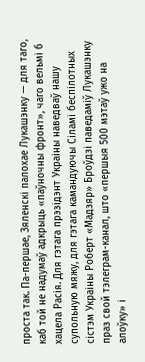проста так. Па-першае, Зяленскі палохае Лукашэнку — для таго, каб той не надумаў адкрыць «паўночны фронт», чаго вельмі б хацела Расія. Для гэтага прэзідэнт Украіны наведваў нашу супольную мяжу, для гэтага камандуючы Сіламі беспілотных сістэм Украіны Роберт «Мадзяр» Броўдзі паведаміў Лукашэнку праз свой тэлеграм-канал, што «першыя 500 мэтаў ужо на алоўку» і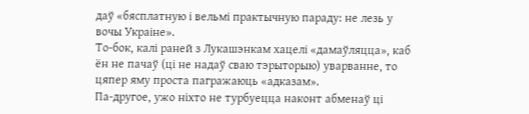даў «бясплатную і вельмі практычную параду: не лезь у вочы Украіне».
То-бок, калі раней з Лукашэнкам хацелі «дамаўляцца», каб ён не пачаў (ці не надаў сваю тэрыторыю) уварванне, то цяпер яму проста пагражаюць «адказам».
Па-другое, ужо ніхто не турбуецца наконт абменаў ці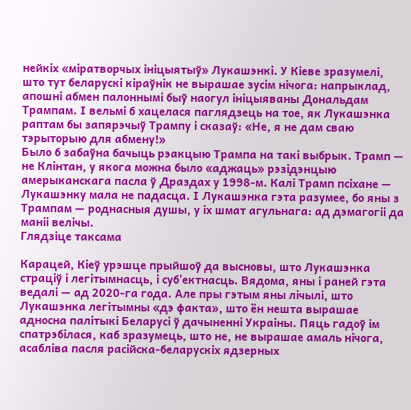нейкіх «міратворчых ініцыятыў» Лукашэнкі. У Кіеве зразумелі, што тут беларускі кіраўнік не вырашае зусім нічога: напрыклад, апошні абмен палоннымі быў наогул ініцыяваны Дональдам Трампам. І вельмі б хацелася паглядзець на тое, як Лукашэнка раптам бы запярэчыў Трампу і сказаў: «Не, я не дам сваю тэрыторыю для абмену!»
Было б забаўна бачыць рэакцыю Трампа на такі выбрык. Трамп — не Клінтан, у якога можна было «аджаць» рэзідэнцыю амерыканскага пасла ў Драздах у 1998-м. Калі Трамп псіхане — Лукашэнку мала не падасца. І Лукашэнка гэта разумее, бо яны з Трампам — роднасныя душы, у іх шмат агульнага: ад дэмагогіі да маніі велічы.
Глядзіце таксама

Карацей, Кіеў урэшце прыйшоў да высновы, што Лукашэнка страціў і легітымнасць, і суб'ектнасць. Вядома, яны і раней гэта ведалі — ад 2020-га года. Але пры гэтым яны лічылі, што Лукашэнка легітымны «дэ факта», што ён нешта вырашае адносна палітыкі Беларусі ў дачыненні Украіны. Пяць гадоў ім спатрэбілася, каб зразумець, што не, не вырашае амаль нічога, асабліва пасля расійска-беларускіх ядзерных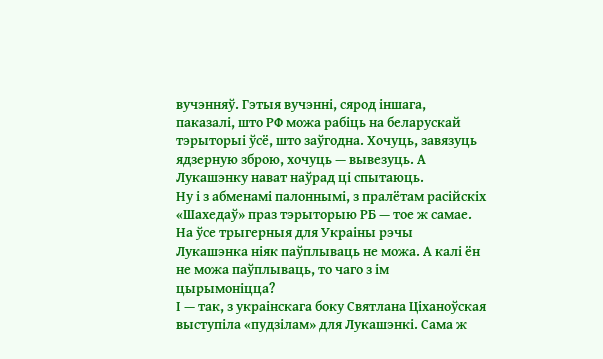вучэнняў. Гэтыя вучэнні, сярод іншага, паказалі, што РФ можа рабіць на беларускай тэрыторыі ўсё, што заўгодна. Хочуць, завязуць ядзерную зброю, хочуць — вывезуць. А Лукашэнку нават наўрад ці спытаюць.
Ну і з абменамі палоннымі, з пралётам расійскіх «Шахедаў» праз тэрыторыю РБ — тое ж самае. На ўсе трыгерныя для Украіны рэчы Лукашэнка ніяк паўплываць не можа. А калі ён не можа паўплываць, то чаго з ім цырымоніцца?
І — так, з украінскага боку Святлана Ціханоўская выступіла «пудзілам» для Лукашэнкі. Сама ж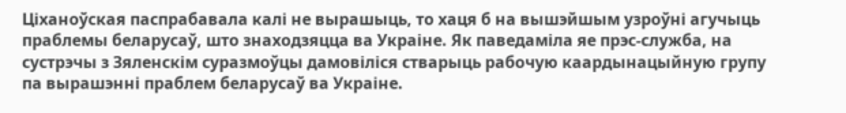Ціханоўская паспрабавала калі не вырашыць, то хаця б на вышэйшым узроўні агучыць праблемы беларусаў, што знаходзяцца ва Украіне. Як паведаміла яе прэс-служба, на сустрэчы з Зяленскім суразмоўцы дамовіліся стварыць рабочую каардынацыйную групу па вырашэнні праблем беларусаў ва Украіне.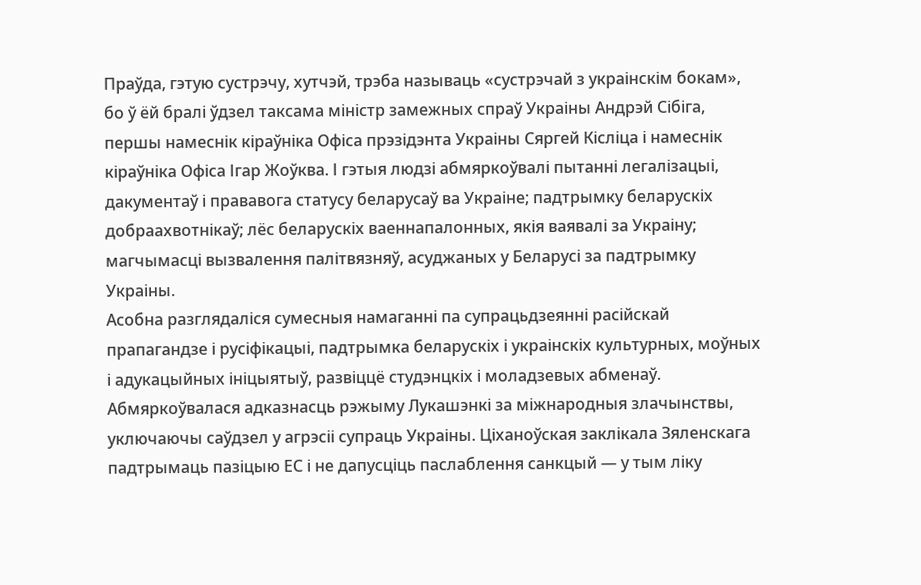Праўда, гэтую сустрэчу, хутчэй, трэба называць «сустрэчай з украінскім бокам», бо ў ёй бралі ўдзел таксама міністр замежных спраў Украіны Андрэй Сібіга, першы намеснік кіраўніка Офіса прэзідэнта Украіны Сяргей Кісліца і намеснік кіраўніка Офіса Ігар Жоўква. І гэтыя людзі абмяркоўвалі пытанні легалізацыі, дакументаў і прававога статусу беларусаў ва Украіне; падтрымку беларускіх добраахвотнікаў; лёс беларускіх ваеннапалонных, якія ваявалі за Украіну; магчымасці вызвалення палітвязняў, асуджаных у Беларусі за падтрымку Украіны.
Асобна разглядаліся сумесныя намаганні па супрацьдзеянні расійскай прапагандзе і русіфікацыі, падтрымка беларускіх і украінскіх культурных, моўных і адукацыйных ініцыятыў, развіццё студэнцкіх і моладзевых абменаў. Абмяркоўвалася адказнасць рэжыму Лукашэнкі за міжнародныя злачынствы, уключаючы саўдзел у агрэсіі супраць Украіны. Ціханоўская заклікала Зяленскага падтрымаць пазіцыю ЕС і не дапусціць паслаблення санкцый — у тым ліку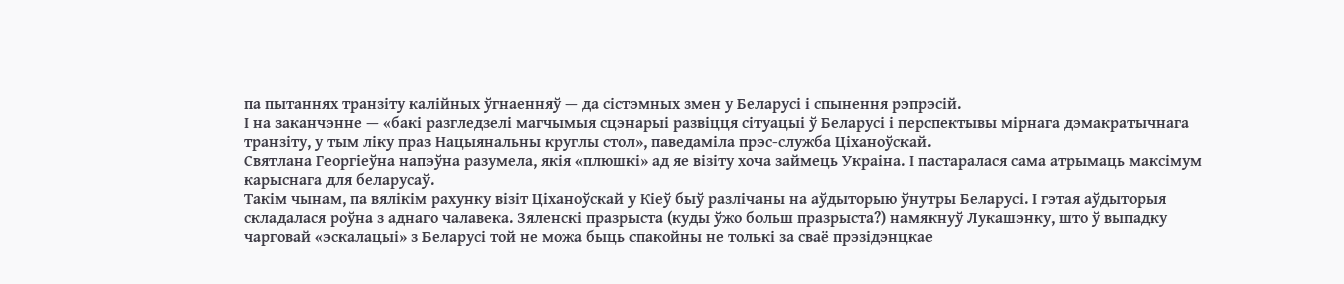па пытаннях транзіту калійных ўгнаенняў — да сістэмных змен у Беларусі і спынення рэпрэсій.
І на заканчэнне — «бакі разгледзелі магчымыя сцэнарыі развіцця сітуацыі ў Беларусі і перспектывы мірнага дэмакратычнага транзіту, у тым ліку праз Нацыянальны круглы стол», паведаміла прэс-служба Ціханоўскай.
Святлана Георгіеўна напэўна разумела, якія «плюшкі» ад яе візіту хоча займець Украіна. І пастаралася сама атрымаць максімум карыснага для беларусаў.
Такім чынам, па вялікім рахунку візіт Ціханоўскай у Кіеў быў разлічаны на аўдыторыю ўнутры Беларусі. І гэтая аўдыторыя складалася роўна з аднаго чалавека. Зяленскі празрыста (куды ўжо больш празрыста?) намякнуў Лукашэнку, што ў выпадку чарговай «эскалацыі» з Беларусі той не можа быць спакойны не толькі за сваё прэзідэнцкае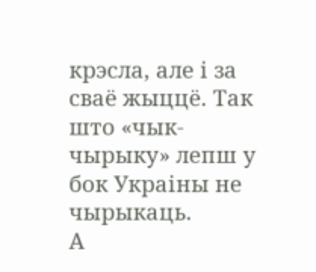крэсла, але і за сваё жыццё. Так што «чык-чырыку» лепш у бок Украіны не чырыкаць.
А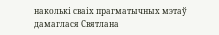наколькі сваіх прагматычных мэтаў дамаглася Святлана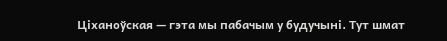Ціханоўская — гэта мы пабачым у будучыні. Тут шмат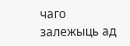чаго залежыць ад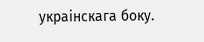украінскага боку.